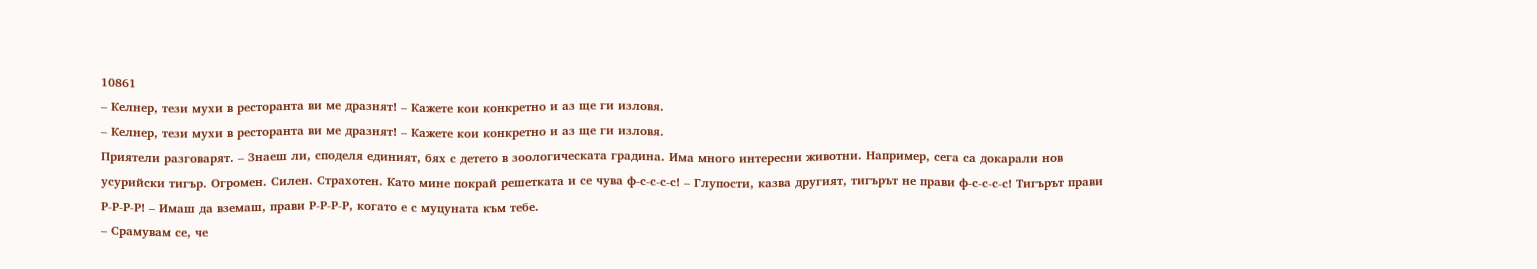10861
– Келнер, тези мухи в ресторанта ви ме дразнят! – Кажете кои конкретно и аз ще ги изловя.
– Келнер, тези мухи в ресторанта ви ме дразнят! – Кажете кои конкретно и аз ще ги изловя.
Приятели разговарят. – Знаеш ли, споделя единият, бях с детето в зоологическата градина. Има много интересни животни. Например, сега са докарали нов усурийски тигър. Огромен. Силен. Страхотен. Като мине покрай решетката и се чува ф-с-с-с-с! – Глупости, казва другият, тигърът не прави ф-с-с-с-с! Тигърът прави Р-Р-Р-Р! – Имаш да вземаш, прави Р-Р-Р-Р, когато е с муцуната към тебе.
– Срамувам се, че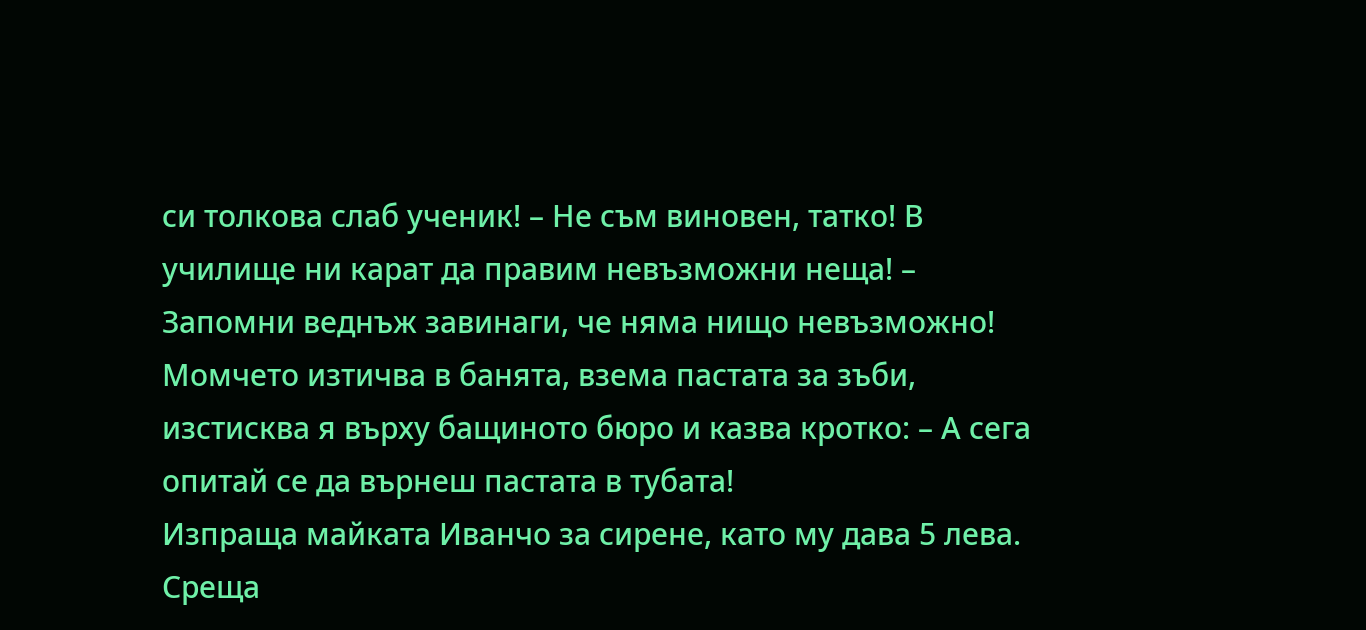си толкова слаб ученик! – Не съм виновен, татко! В училище ни карат да правим невъзможни неща! – Запомни веднъж завинаги, че няма нищо невъзможно! Момчето изтичва в банята, взема пастата за зъби, изстисква я върху бащиното бюро и казва кротко: – А сега опитай се да върнеш пастата в тубата!
Изпраща майката Иванчо за сирене, като му дава 5 лева. Среща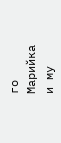го Марийка и му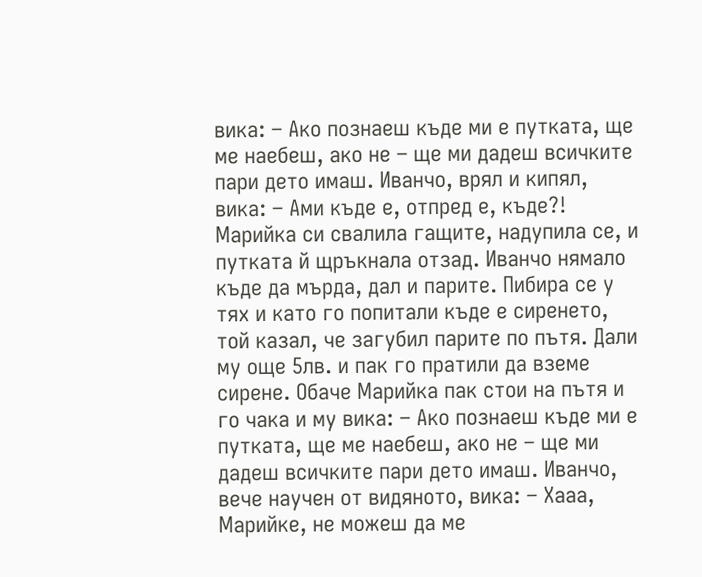вика: – Ако познаеш къде ми е путката, ще ме наебеш, ако не – ще ми дадеш всичките пари дето имаш. Иванчо, врял и кипял, вика: – Ами къде е, отпред е, къде?! Марийка си свалила гащите, надупила се, и путката й щръкнала отзад. Иванчо нямало къде да мърда, дал и парите. Пибира се у тях и като го попитали къде е сиренето, той казал, че загубил парите по пътя. Дали му още 5лв. и пак го пратили да вземе сирене. Обаче Марийка пак стои на пътя и го чака и му вика: – Ако познаеш къде ми е путката, ще ме наебеш, ако не – ще ми дадеш всичките пари дето имаш. Иванчо, вече научен от видяното, вика: – Хааа, Марийке, не можеш да ме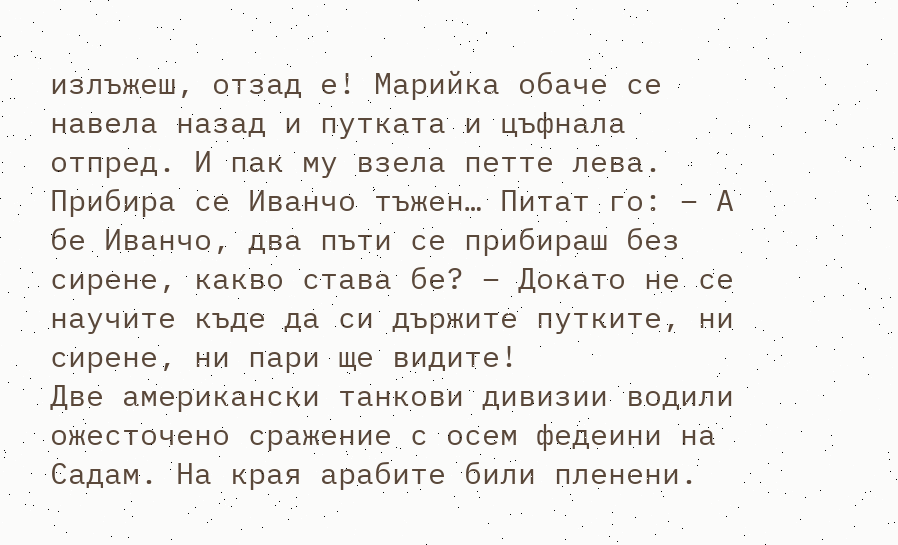излъжеш, отзад е! Марийка обаче се навела назад и путката и цъфнала отпред. И пак му взела петте лева. Прибира се Иванчо тъжен… Питат го: – А бе Иванчо, два пъти се прибираш без сирене, какво става бе? – Докато не се научите къде да си държите путките, ни сирене, ни пари ще видите!
Две американски танкови дивизии водили ожесточено сражение с осем федеини на Садам. На края арабите били пленени.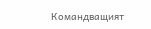Командващият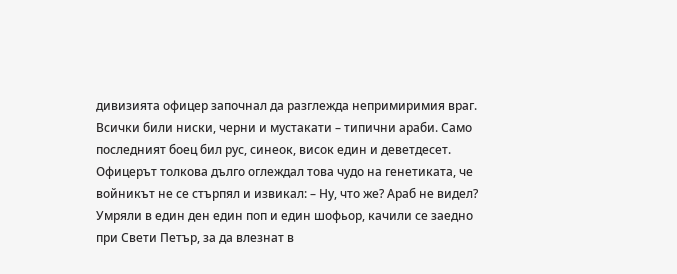дивизията офицер започнал да разглежда непримиримия враг. Всички били ниски, черни и мустакати – типични араби. Само последният боец бил рус, синеок, висок един и деветдесет. Офицерът толкова дълго оглеждал това чудо на генетиката, че войникът не се стърпял и извикал: – Ну, что же? Араб не видел?
Умряли в един ден един поп и един шофьор, качили се заедно при Свети Петър, за да влезнат в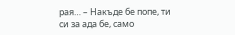рая… – Накъде бе попе, ти си за ада бе, само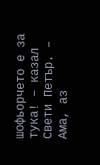шофьорчето е за тука! – казал Свети Петър. – Ама, аз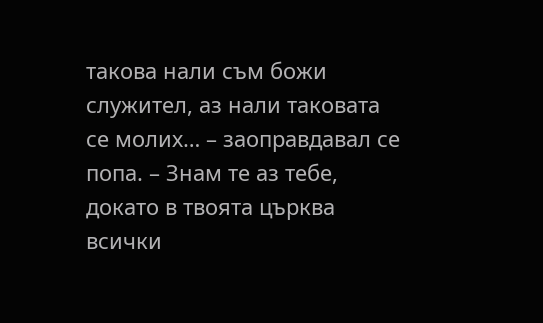такова нали съм божи служител, аз нали таковата се молих… – заоправдавал се попа. – Знам те аз тебе, докато в твоята църква всички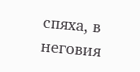спяха, в неговия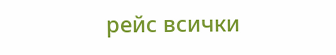рейс всички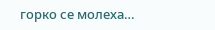горко се молеха…